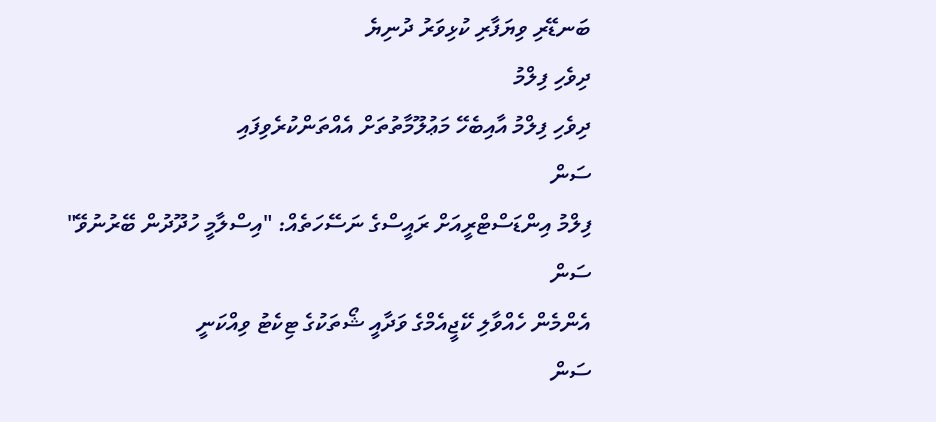ބަނޑޭރި ވިޔަފާރި ކުޅިވަރު ދުނިޔެ
ދިވެހި ފިލްމު
ދިވެހި ފިލްމު އާއިބެހޭ މަޢުލޫމާތުތަށް އެއްތަންކުރެވިފައި
ސަން
ފިލްމު އިންޑަސްޓްރީއަށް ރައީސްގެ ނަސޭހަތެއް: "އިސްލާމީ ހުދޫދުން ބޭރުނުވޭ"
ސަން
އެންމެން ހެއްވާލި ކޭޖީއެމްގެ ވަދާއީ ޝޯތަކުގެ ޓިކެޓު ވިއްކަނީ
ސަން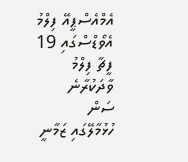އެމްއެސްޕީއޭ ފިލްމު އެވޯޑްސްގައި 19 ފީޗާ ފިލްމު ވާދަކުރާނެ
ސަން
ހުޅުމާލޭގައި ޒަމާނީ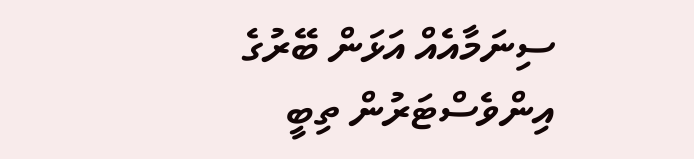ސިނަމާއެއް އަޅަން ބޭރުގެ އިންވެސްޓަރުން ތިބީ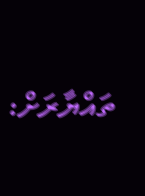ތައްޔާރަށް: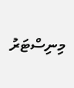މިނިސްޓަރު